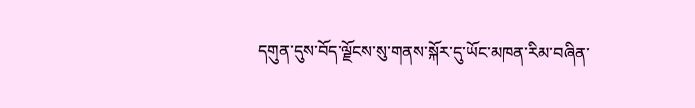དགུན་དུས་བོད་ལྗོངས་སུ་གནས་སྐོར་དུ་ཡོང་མཁན་རིམ་བཞིན་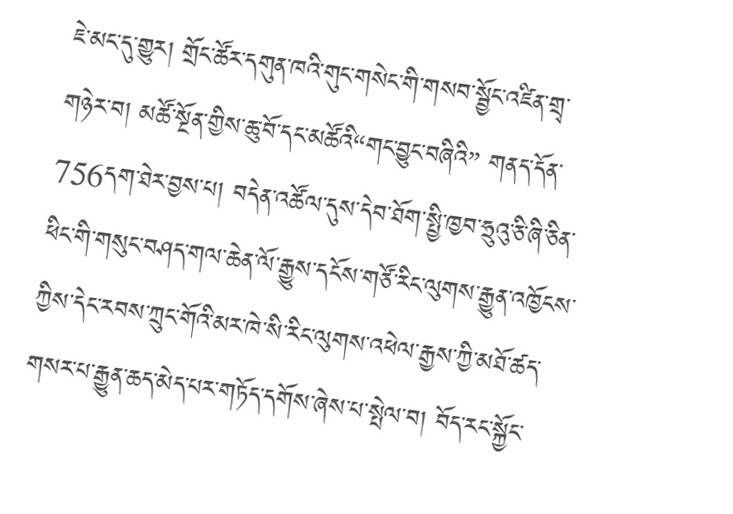ཇེ་མང་དུ་གྱུར། གྲོང་ཚོར་དགུན་ཁའི་གུང་གསེང་གི་གསབ་སྦྱོང་འཛིན་གྲྭ་གཉེར་བ། མཚོ་སྔོན་གྱིས་ཆུ་བོ་དང་མཚོའི“གང་བྱུང་བཞིའི” གནད་དོན་756དག་ཐེར་བྱས་པ། བདེན་འཚོལ་དུས་དེབ་ཐོག་སྤྱི་ཁྱབ་ཧྲུའུ་ཅི་ཞི་ཅིན་ཕིང་གི་གསུང་བཤད་གལ་ཆེན་ལོ་རྒྱུས་དངོས་གཙོ་རིང་ལུགས་རྒྱུན་འཁྱོངས་ཀྱིས་དེང་རབས་ཀྲུང་གོའི་མར་ཁེ་སི་རིང་ལུགས་འཕེལ་རྒྱས་ཀྱི་མཐོ་ཚད་གསར་པ་རྒྱུན་ཆད་མེད་པར་གཏོད་དགོས་ཞེས་པ་སྤེལ་བ། བོད་རང་སྐྱོང་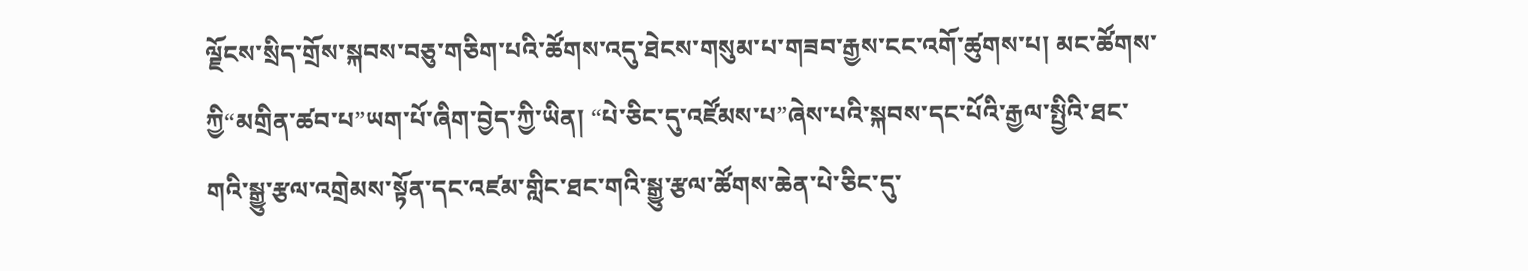ལྗོངས་སྲིད་གྲོས་སྐབས་བཅུ་གཅིག་པའི་ཚོགས་འདུ་ཐེངས་གསུམ་པ་གཟབ་རྒྱས་ངང་འགོ་ཚུགས་པ། མང་ཚོགས་ཀྱི“མགྲིན་ཚབ་པ”ཡག་པོ་ཞིག་བྱེད་ཀྱི་ཡིན། “པེ་ཅིང་དུ་འཛོམས་པ”ཞེས་པའི་སྐབས་དང་པོའི་རྒྱལ་སྤྱིའི་ཐང་གའི་སྒྱུ་རྩལ་འགྲེམས་སྟོན་དང་འཛམ་གླིང་ཐང་གའི་སྒྱུ་རྩལ་ཚོགས་ཆེན་པེ་ཅིང་དུ་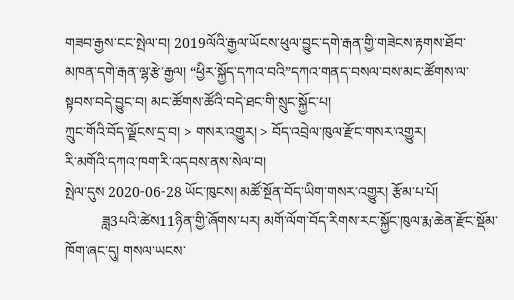གཟབ་རྒྱས་ངང་སྤེལ་བ། 2019ལོའི་རྒྱལ་ཡོངས་ཕུལ་བྱུང་དགེ་རྒན་གྱི་གཟེངས་རྟགས་ཐོབ་མཁན་དགེ་རྒན་ལྷ་རྩེ་རྒྱལ། “ཕྱིར་སྐྱོད་དཀའ་བའི”དཀའ་གནད་བསལ་བས་མང་ཚོགས་ལ་སྟབས་བདེ་བྱུང་བ། མང་ཚོགས་ཚོའི་བདེ་ཐང་གི་སྲུང་སྐྱོང་པ།
ཀྲུང་གོའི་བོད་ལྗོངས་དྲ་བ། > གསར་འགྱུར། > བོད་འབྲེལ་ཁུལ་རྫོང་གསར་འགྱུར།
རི་མགོའི་དཀའ་ཁག་རི་འདབས་ནས་སེལ་བ།
སྤེལ་དུས 2020-06-28 ཡོང་ཁུངས། མཚོ་སྔོན་བོད་ཡིག་གསར་འགྱུར། རྩོམ་པ་པོ།
          ཟླ3པའི་ཚེས11ཉིན་གྱི་ཞོགས་པར། མགོ་ལོག་བོད་རིགས་རང་སྐྱོང་ཁུལ་རྨ་ཆེན་རྫོང་སྡོམ་ཁོག་ཞང་དུ། གསལ་ཡངས་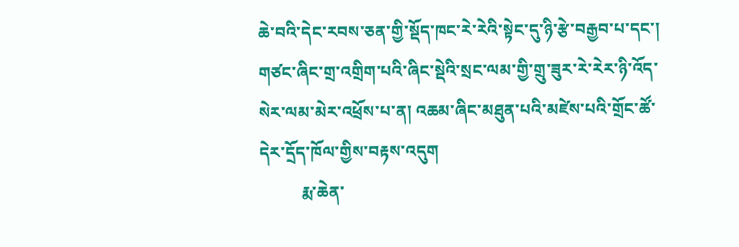ཆེ་བའི་དེང་རབས་ཅན་གྱི་སྡོད་ཁང་རེ་རེའི་སྟེང་དུ་ཉི་རྩེ་བརྒྱབ་པ་དང་། གཙང་ཞིང་གྲ་འགྲིག་པའི་ཞིང་སྡེའི་སྲང་ལམ་གྱི་གྲུ་ཟུར་རེ་རེར་ཉི་འོད་སེར་ལམ་མེར་འཕྲོས་པ་ན། འཆམ་ཞིང་མཐུན་པའི་མཛེས་པའི་གྲོང་ཚོ་དེར་དྲོད་ཁོལ་གྱིས་བརྟས་འདུག
          རྨ་ཆེན་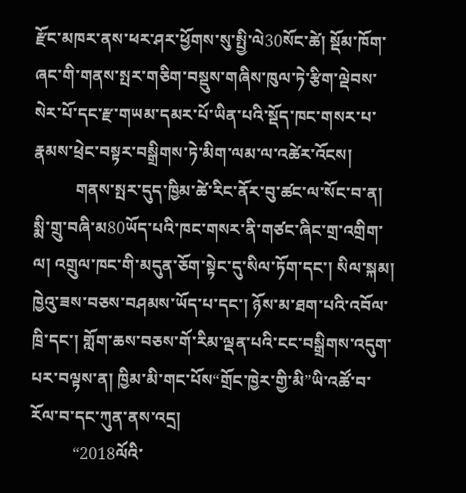རྫོང་མཁར་ནས་ཕར་ཤར་ཕྱོགས་སུ་སྤྱི་ལེ30སོང་ཚེ། སྡོམ་ཁོག་ཞང་གི་གནས་སྤར་གཅིག་བསྡུས་གཞིས་ཁུལ་ཏེ་རྩིག་ལྡེབས་སེར་པོ་དང་རྫ་གཡམ་དམར་པོ་ཡིན་པའི་སྡོད་ཁང་གསར་པ་རྣམས་ཕྲེང་བསྟར་བསྒྲིགས་ཏེ་མིག་ལམ་ལ་འཚེར་འོངས།
          གནས་སྤར་དུད་ཁྱིམ་ཚེ་རིང་ནོར་བུ་ཚང་ལ་སོང་བ་ན། སྨི་གྲུ་བཞི་མ80ཡོད་པའི་ཁང་གསར་ནི་གཙང་ཞིང་གྲ་འགྲིག་ལ། འགྲུལ་ཁང་གི་མདུན་ཅོག་སྟེང་དུ་སིལ་ཏོག་དང་། སིལ་སྐམ། ཁྱེའུ་ཟས་བཅས་བཤམས་ཡོད་པ་དང་། ཉོས་མ་ཐག་པའི་འབོལ་ཁྲི་དང་། གློག་ཆས་བཅས་གོ་རིམ་ལྡན་པའི་ངང་བསྒྲིགས་འདུག་པར་བལྟས་ན། ཁྱིམ་མི་གང་པོས“གྲོང་ཁྱེར་གྱི་མི”ཡི་འཚོ་བ་རོལ་བ་དང་ཀུན་ནས་འདྲ།
          “2018ལོའི་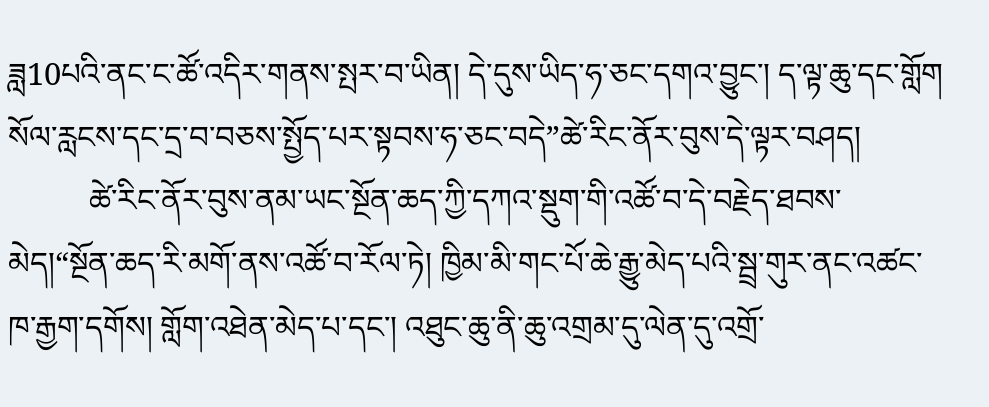ཟླ10པའི་ནང་ང་ཚོ་འདིར་གནས་སྤར་བ་ཡིན། དེ་དུས་ཡིད་ཧ་ཅང་དགའ་བྱུང་། ད་ལྟ་ཆུ་དང་གློག སོལ་རླངས་དང་དྲ་བ་བཅས་སྤྱོད་པར་སྟབས་ཧ་ཅང་བདེ”ཚེ་རིང་ནོར་བུས་དེ་ལྟར་བཤད།
          ཚེ་རིང་ནོར་བུས་ནམ་ཡང་སྔོན་ཆད་ཀྱི་དཀའ་སྡུག་གི་འཚོ་བ་དེ་བརྗེད་ཐབས་མེད།“སྔོན་ཆད་རི་མགོ་ནས་འཚོ་བ་རོལ་ཏེ། ཁྱིམ་མི་གང་པོ་ཆེ་རྒྱུ་མེད་པའི་སྦྲ་གུར་ནང་འཚང་ཁ་རྒྱག་དགོས། གློག་འཐེན་མེད་པ་དང་། འཐུང་ཆུ་ནི་ཆུ་འགྲམ་དུ་ལེན་དུ་འགྲོ་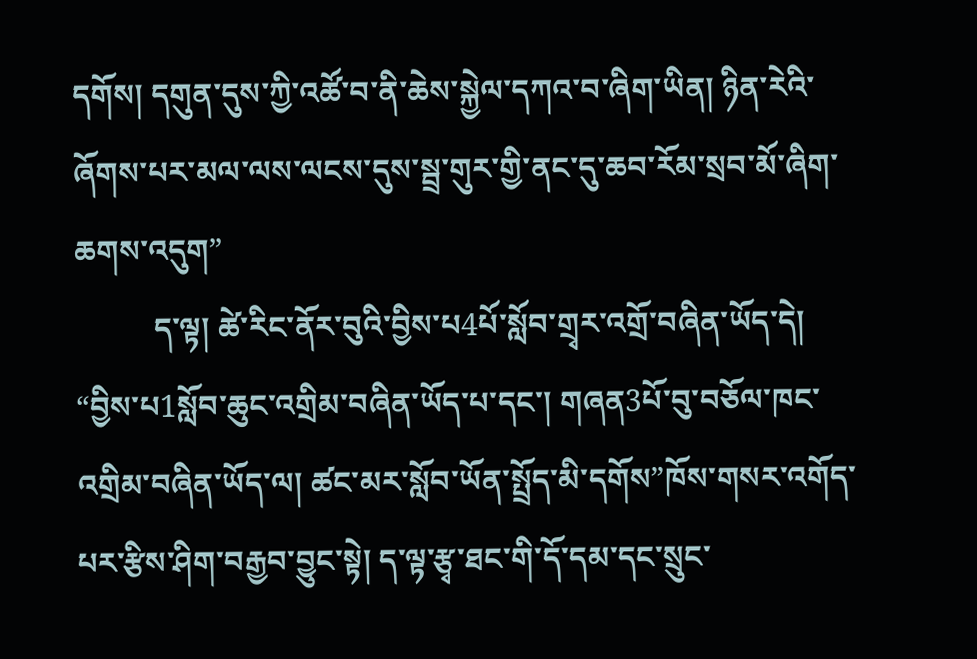དགོས། དགུན་དུས་ཀྱི་འཚོ་བ་ནི་ཆེས་སྐྱེལ་དཀའ་བ་ཞིག་ཡིན། ཉིན་རེའི་ཞོགས་པར་མལ་ལས་ལངས་དུས་སྦྲ་གུར་གྱི་ནང་དུ་ཆབ་རོམ་སྲབ་མོ་ཞིག་ཆགས་འདུག”
          ད་ལྟ། ཚེ་རིང་ནོར་བུའི་བྱིས་པ4པོ་སློབ་གྲྭར་འགྲོ་བཞིན་ཡོད་དེ། “བྱིས་པ1སློབ་ཆུང་འགྲིམ་བཞིན་ཡོད་པ་དང་། གཞན3པོ་བུ་བཅོལ་ཁང་འགྲིམ་བཞིན་ཡོད་ལ། ཚང་མར་སློབ་ཡོན་སྤྲོད་མི་དགོས”ཁོས་གསར་འགོད་པར་རྩིས་ཤིག་བརྒྱབ་བྱུང་སྟེ། ད་ལྟ་རྩྭ་ཐང་གི་དོ་དམ་དང་སྲུང་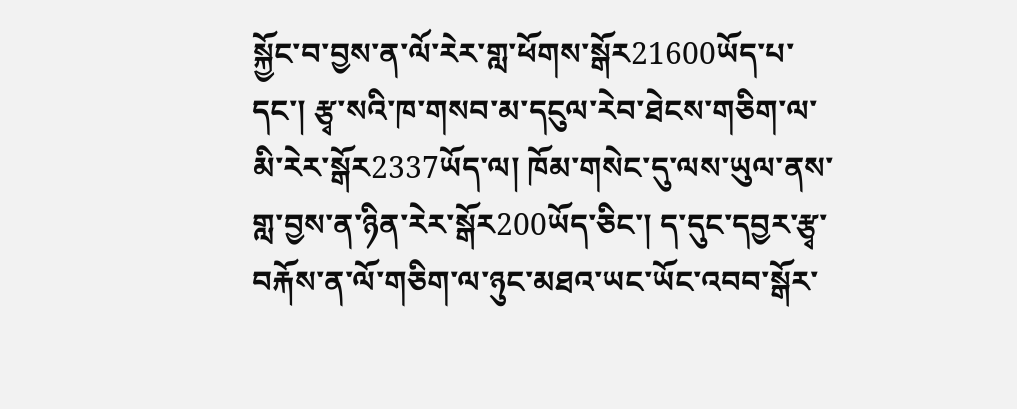སྐྱོང་བ་བྱས་ན་ལོ་རེར་གླ་ཕོགས་སྒོར21600ཡོད་པ་དང་། རྩྭ་སའི་ཁ་གསབ་མ་དངུལ་རེབ་ཐེངས་གཅིག་ལ་མི་རེར་སྒོར2337ཡོད་ལ། ཁོམ་གསེང་དུ་ལས་ཡུལ་ནས་གླ་བྱས་ན་ཉིན་རེར་སྒོར200ཡོད་ཅིང་། ད་དུང་དབྱར་རྩྭ་བརྐོས་ན་ལོ་གཅིག་ལ་ཉུང་མཐའ་ཡང་ཡོང་འབབ་སྒོར་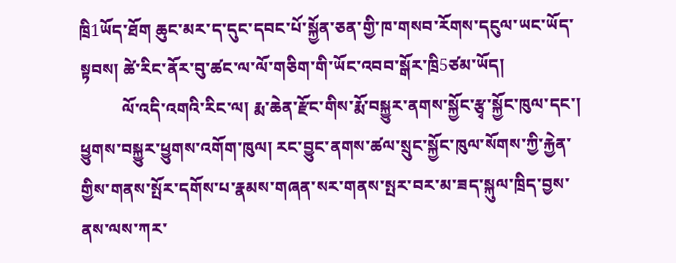ཁྲི1ཡོད་ཐོག ཆུང་མར་ད་དུང་དབང་པོ་སྐྱོན་ཅན་གྱི་ཁ་གསབ་རོགས་དངུལ་ཡང་ཡོད་སྟབས། ཚེ་རིང་ནོར་བུ་ཚང་ལ་ལོ་གཅིག་གི་ཡོང་འབབ་སྒོར་ཁྲི5ཙམ་ཡོད།
          ལོ་འདི་འགའི་རིང་ལ། རྨ་ཆེན་རྫོང་གིས་རྨོ་བསྐྱུར་ནགས་སྐྱོང་རྩྭ་སྐྱོང་ཁུལ་དང་། ཕྱུགས་བསྐྱུར་ཕྱུགས་འགོག་ཁུལ། རང་བྱུང་ནགས་ཚལ་སྲུང་སྐྱོང་ཁུལ་སོགས་ཀྱི་རྐྱེན་གྱིས་གནས་སྤོར་དགོས་པ་རྣམས་གཞན་སར་གནས་སྤར་བར་མ་ཟད་སྐུལ་ཁྲིད་བྱས་ནས་ལས་ཀར་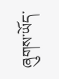ཞུགས་ཡོད་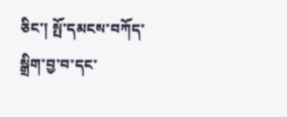ཅིང་། སྤོ་དམངས་བཀོད་སྒྲིག་བྱ་བ་དང་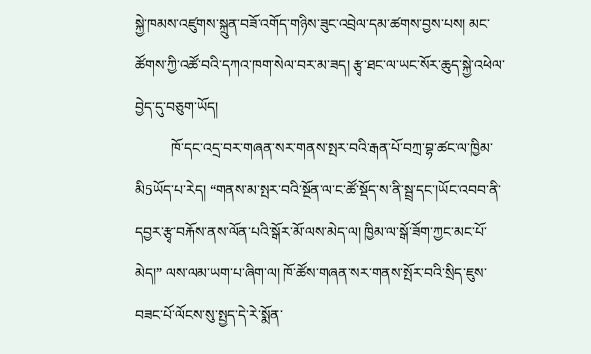སྐྱེ་ཁམས་འཛུགས་སྐྲུན་བཟོ་འགོད་གཉིས་ཟུང་འབྲེལ་དམ་ཚགས་བྱས་པས། མང་ཚོགས་ཀྱི་འཚོ་བའི་དཀའ་ཁག་སེལ་བར་མ་ཟད། རྩྭ་ཐང་ལ་ཡང་སོར་ཆུད་སྐྱེ་འཕེལ་བྱེད་དུ་བཅུག་ཡོད།
          ཁོ་དང་འདྲ་བར་གཞན་སར་གནས་སྤར་བའི་རྒན་པོ་བཀྲ་བྷ་ཚང་ལ་ཁྱིམ་མི5ཡོད་པ་རེད། “གནས་མ་སྤར་བའི་སྔོན་ལ་ང་ཚོ་སྡོད་ས་ནི་སྦྲ་དང་།ཡོང་འབབ་ནི་དབྱར་རྩྭ་བརྐོས་ནས་ལོན་པའི་སྒོར་མོ་ལས་མེད་ལ། ཁྱིམ་ལ་སྒོ་ཟོག་ཀྱང་མང་པོ་མེད།” ལས་ལམ་ཡག་པ་ཞིག་ལ། ཁོ་ཚོས་གཞན་སར་གནས་སྤོར་བའི་སྲིད་ཇུས་བཟང་པོ་ལོངས་སུ་སྤྱད་དེ་རེ་སྨོན་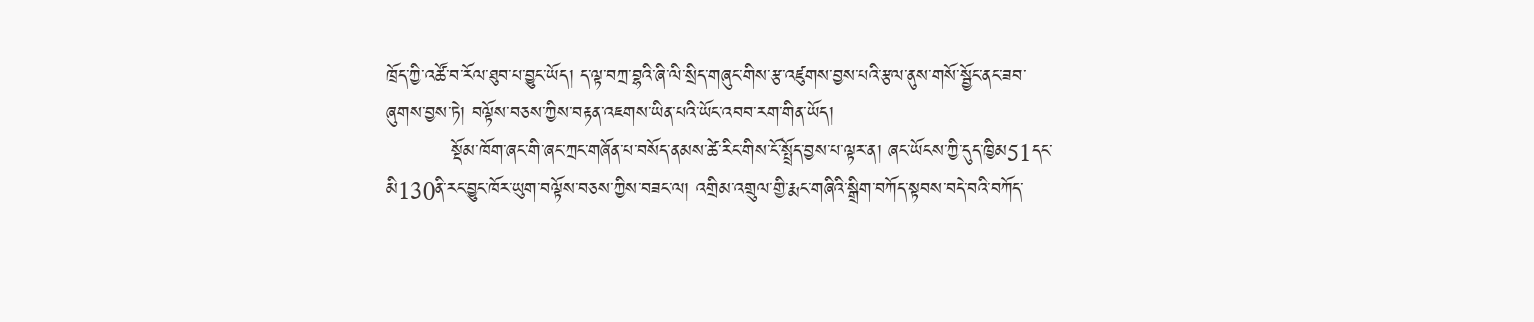ཁྲོད་ཀྱི་འཚོ་བ་རོལ་ཐུབ་པ་བྱུང་ཡོད། ད་ལྟ་བཀྲ་བྷའི་ཞི་ལི་སྲིད་གཞུང་གིས་རྩ་འཛུགས་བྱས་པའི་རྩལ་ནུས་གསོ་སྦྱོང་ནང་ཟབ་ཞུགས་བྱས་ཏེ། བལྟོས་བཅས་ཀྱིས་བརྟན་འཇགས་ཡིན་པའི་ཡོང་འབབ་རག་གིན་ཡོད།
          སྡོམ་ཁོག་ཞང་གི་ཞང་ཀྲང་གཞོན་པ་བསོད་ནམས་ཚེ་རིང་གིས་ངོ་སྤྲོད་བྱས་པ་ལྟར་ན། ཞང་ཡོངས་ཀྱི་དུད་ཁྱིམ51དང་མི130ནི་རང་བྱུང་ཁོར་ཡུག་བལྟོས་བཅས་ཀྱིས་བཟང་ལ། འགྲིམ་འགྲུལ་གྱི་རྨང་གཞིའི་སྒྲིག་བཀོད་སྟབས་བདེ་བའི་བཀོད་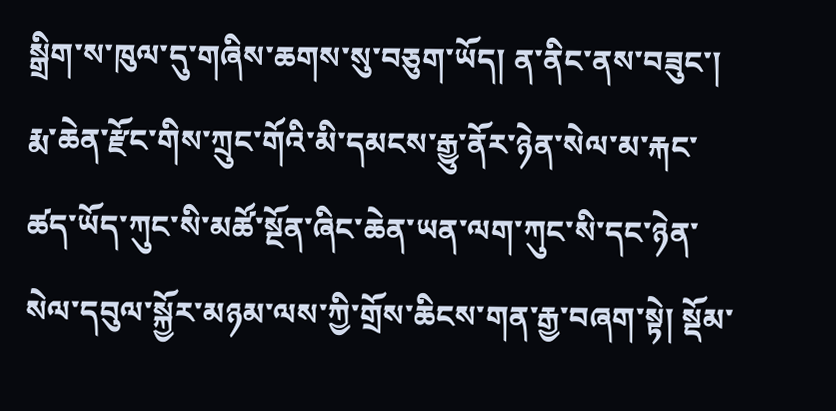སྒྲིག་ས་ཁུལ་དུ་གཞིས་ཆགས་སུ་བཅུག་ཡོད། ན་ནིང་ནས་བཟུང་། རྨ་ཆེན་རྫོང་གིས་ཀྲུང་གོའི་མི་དམངས་རྒྱུ་ནོར་ཉེན་སེལ་མ་རྐང་ཚད་ཡོད་ཀུང་སི་མཚོ་སྔོན་ཞིང་ཆེན་ཡན་ལག་ཀུང་སི་དང་ཉེན་སེལ་དབུལ་སྐྱོར་མཉམ་ལས་ཀྱི་གྲོས་ཆིངས་གན་རྒྱ་བཞག་སྟེ། སྡོམ་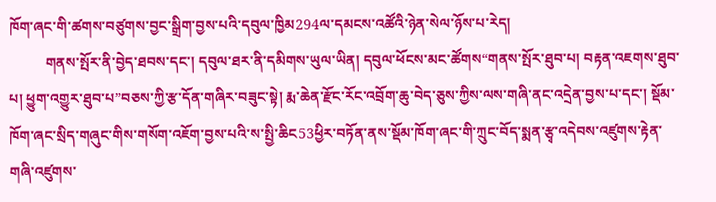ཁོག་ཞང་གི་ཚགས་བཙུགས་བྱང་སྒྲིག་བྱས་པའི་དབུལ་ཁྱིམ294ལ་དམངས་འཚོའི་ཉེན་སེལ་ཉོས་པ་རེད།
          གནས་སྤོར་ནི་བྱེད་ཐབས་དང་། དབུལ་ཐར་ནི་དམིགས་ཡུལ་ཡིན། དབུལ་ཕོངས་མང་ཚོགས“གནས་སྤོར་ཐུབ་པ། བརྟན་འཇགས་ཐུབ་པ། ཕྱུག་འགྱུར་ཐུབ་པ”བཅས་ཀྱི་རྩ་དོན་གཞིར་བཟུང་སྟེ། རྨ་ཆེན་རྫོང་རོང་འབྲོག་ཆུ་བེད་ཅུས་ཀྱིས་ལས་གཞི་ནང་འདྲེན་བྱས་པ་དང་། སྡོམ་ཁོག་ཞང་སྲིད་གཞུང་གིས་གསོག་འཇོག་བྱས་པའི་ས་སྤྱི་ཆིང53ཕྱིར་བཏོན་ནས་སྡོམ་ཁོག་ཞང་གི་ཀྲུང་བོད་སྨན་རྩྭ་འདེབས་འཛུགས་རྟེན་གཞི་འཛུགས་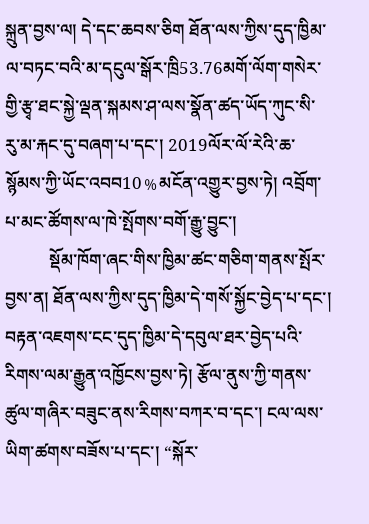སྐྲུན་བྱས་ལ། དེ་དང་ཆབས་ཅིག ཐོན་ལས་ཀྱིས་དུད་ཁྱིམ་ལ་བཏང་བའི་མ་དངུལ་སྒོར་ཁྲི53.76མགོ་ལོག་གསེར་གྱི་རྩྭ་ཐང་སྐྱེ་ལྡན་སྐམས་ཤ་ལས་སྣོན་ཚད་ཡོད་ཀུང་སི་རུ་མ་རྐང་དུ་བཞག་པ་དང་། 2019ལོར་ལོ་རེའི་ཆ་སྙོམས་ཀྱི་ཡོང་འབབ10﹪མངོན་འགྱུར་བྱས་ཏེ། འབྲོག་པ་མང་ཚོགས་ལ་ཁེ་སྤོགས་བགོ་རྒྱུ་བྱུང་།
          སྡོམ་ཁོག་ཞང་གིས་ཁྱིམ་ཚང་གཅིག་གནས་སྤོར་བྱས་ན། ཐོན་ལས་ཀྱིས་དུད་ཁྱིམ་དེ་གསོ་སྐྱོང་བྱེད་པ་དང་། བརྟན་འཇགས་ངང་དུད་ཁྱིམ་དེ་དབུལ་ཐར་བྱེད་པའི་རིགས་ལམ་རྒྱུན་འཁྱོངས་བྱས་ཏེ། རྩོལ་ནུས་ཀྱི་གནས་ཚུལ་གཞིར་བཟུང་ནས་རིགས་བཀར་བ་དང་། ངལ་ལས་ཡིག་ཚགས་བཟོས་པ་དང་། “སྐོར་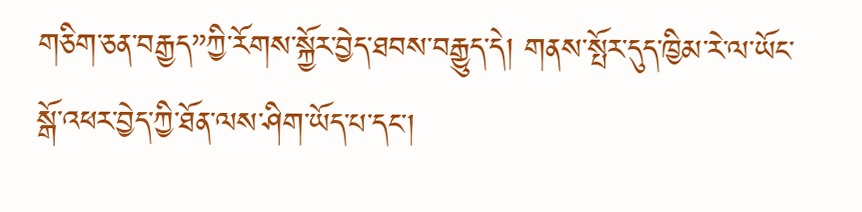གཅིག་ཅན་བརྒྱད”ཀྱི་རོགས་སྐྱོར་བྱེད་ཐབས་བརྒྱུད་དེ། གནས་སྤོར་དུད་ཁྱིམ་རེ་ལ་ཡོང་སྒོ་འཕར་བྱེད་ཀྱི་ཐོན་ལས་ཤིག་ཡོད་པ་དང་།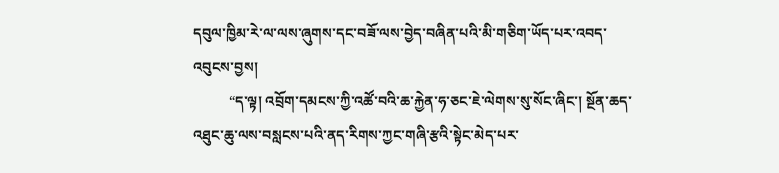དབུལ་ཁྱིམ་རེ་ལ་ལས་ཞུགས་དང་བཟོ་ལས་བྱེད་བཞིན་པའི་མི་གཅིག་ཡོད་པར་འབད་འབུངས་བྱས།
          “ད་ལྟ། འབྲོག་དམངས་ཀྱི་འཚོ་བའི་ཆ་རྐྱེན་ཧ་ཅང་ཇེ་ལེགས་སུ་སོང་ཞིང་། སྔོན་ཆད་འཐུང་ཆུ་ལས་བསླངས་པའི་ནད་རིགས་ཀྱང་གཞི་རྩའི་སྟེང་མེད་པར་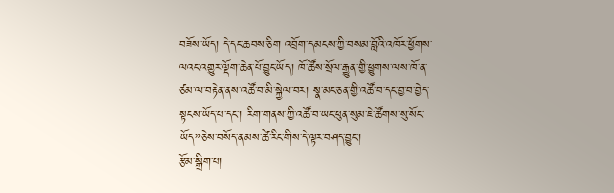བཟོས་ཡོད། དེ་དང་ཆབས་ཅིག འབྲོག་དམངས་ཀྱི་བསམ་བློའི་འཁོར་ཕྱོགས་ལའང་འགྱུར་ལྡོག་ཆེན་པོ་བྱུང་ཡོད། ཁོ་ཚོས་སྲོལ་རྒྱུན་གྱི་ཕྱུགས་ལས་ཁོ་ན་ཙམ་ལ་བརྟེན་ནས་འཚོ་བ་མི་སྐྱེལ་བར། སྣ་མང་ཅན་གྱི་འཚོ་བ་དང་བྱ་བ་བྱེད་སྟངས་ཡོད་པ་དང་། རིག་གནས་ཀྱི་འཚོ་བ་ཡང་ཕུན་སུམ་ཇེ་ཚོགས་སུ་སོང་ཡོད”ཅེས་བསོད་ནམས་ཚེ་རིང་གིས་དེ་ལྟར་བཤད་བྱུང་།
རྩོམ་སྒྲིག་པ།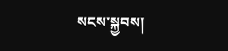སངས་སྐྱབས།